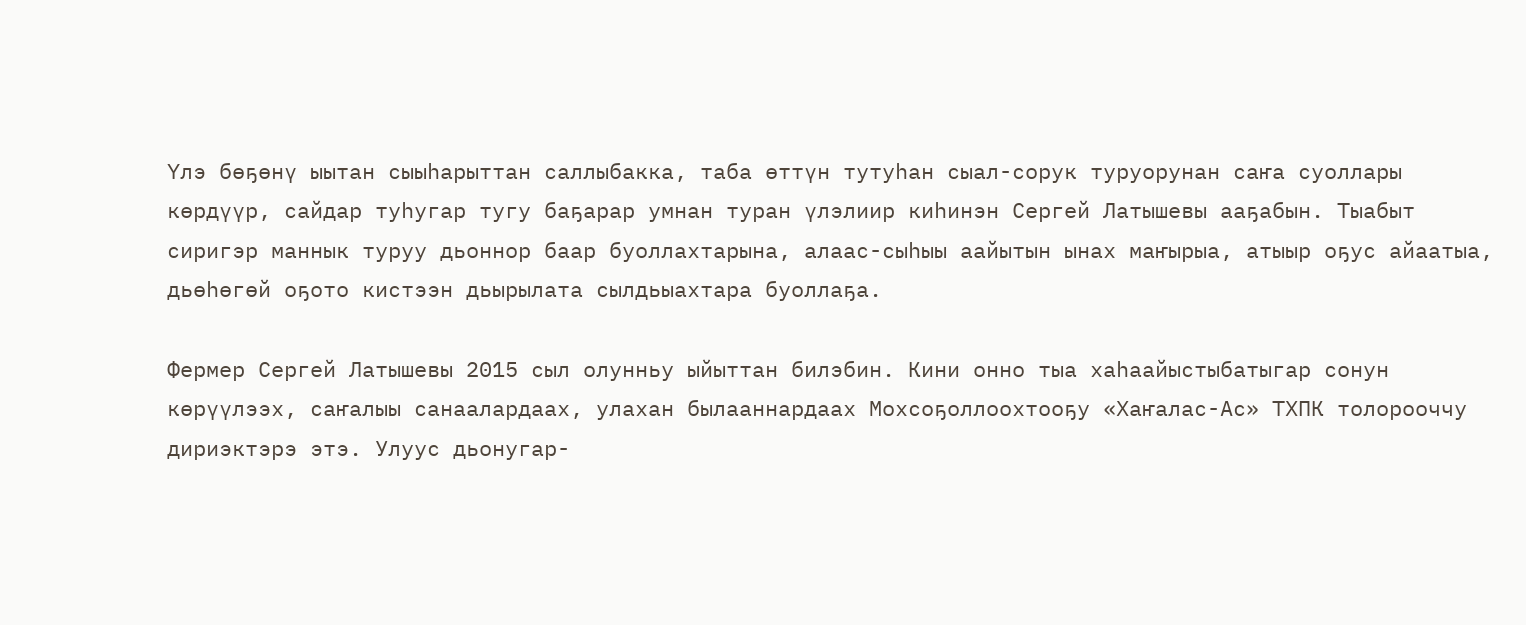Үлэ бөҕөнү ыытан сыыһарыттан саллыбакка, таба өттүн тутуһан сыал-сорук туруорунан саҥа суоллары көрдүүр, сайдар туһугар тугу баҕарар умнан туран үлэлиир киһинэн Сергей Латышевы ааҕабын. Тыабыт сиригэр маннык туруу дьоннор баар буоллахтарына, алаас-сыһыы аайытын ынах маҥырыа, атыыр оҕус айаатыа, дьөһөгөй оҕото кистээн дьырылата сылдьыахтара буоллаҕа.

Фермер Сергей Латышевы 2015 сыл олунньу ыйыттан билэбин. Кини онно тыа хаһаайыстыбатыгар сонун көрүүлээх, саҥалыы санаалардаах, улахан былааннардаах Мохсоҕоллоохтооҕу «Хаҥалас-Ас» ТХПК толорооччу дириэктэрэ этэ. Улуус дьонугар-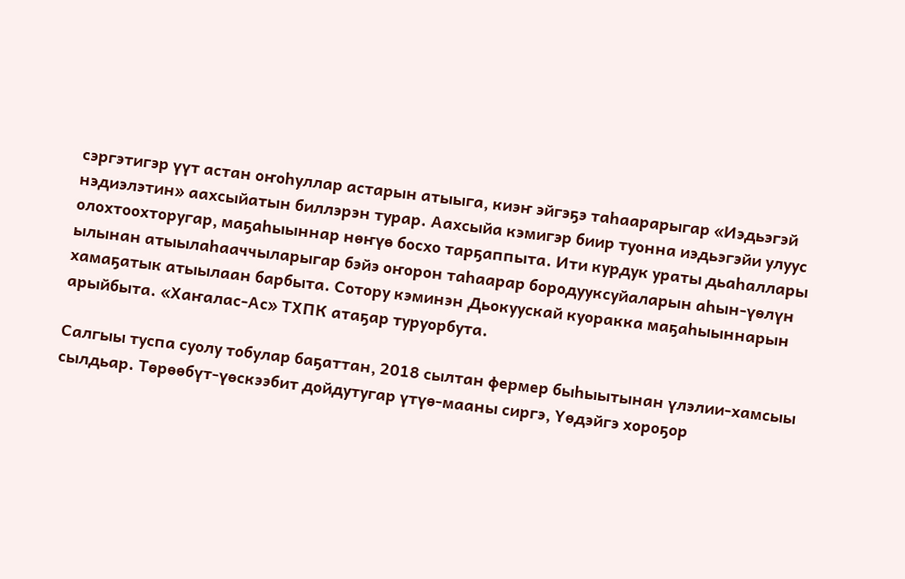сэргэтигэр үүт астан оҥоһуллар астарын атыыга, киэҥ эйгэҕэ таһаарарыгар «Иэдьэгэй нэдиэлэтин» аахсыйатын биллэрэн турар. Аахсыйа кэмигэр биир туонна иэдьэгэйи улуус олохтоохторугар, маҕаһыыннар нөҥүө босхо тарҕаппыта. Ити курдук ураты дьаһаллары ылынан атыылаһааччыларыгар бэйэ оҥорон таһаарар бородууксуйаларын аһын-үөлүн хамаҕатык атыылаан барбыта. Сотору кэминэн Дьокуускай куоракка маҕаһыыннарын арыйбыта. «Хаҥалас-Ас» ТХПК атаҕар туруорбута.

Салгыы туспа суолу тобулар баҕаттан, 2018 сылтан фермер быһыытынан үлэлии-хамсыы сылдьар. Төрөөбүт-үөскээбит дойдутугар үтүө-мааны сиргэ, Үөдэйгэ хороҕор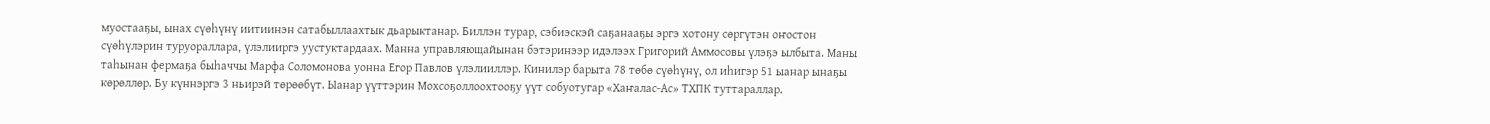муостааҕы, ынах сүөһүнү иитиинэн сатабыллаахтык дьарыктанар. Биллэн турар, сэбиэскэй саҕанааҕы эргэ хотону сөргүтэн оҥостон сүөһүлэрин туруораллара, үлэлииргэ уустуктардаах. Манна управляющайынан бэтэринээр идэлээх Григорий Аммосовы үлэҕэ ылбыта. Маны таһынан фермаҕа быһаччы Марфа Соломонова уонна Егор Павлов үлэлииллэр. Кинилэр барыта 78 төбө сүөһүнү, ол иһигэр 51 ыанар ынаҕы көрөллөр. Бу күннэргэ 3 ньирэй төрөөбүт. Ыанар үүттэрин Мохсоҕоллоохтооҕу үүт собуотугар «Хаҥалас-Ас» ТХПК туттараллар.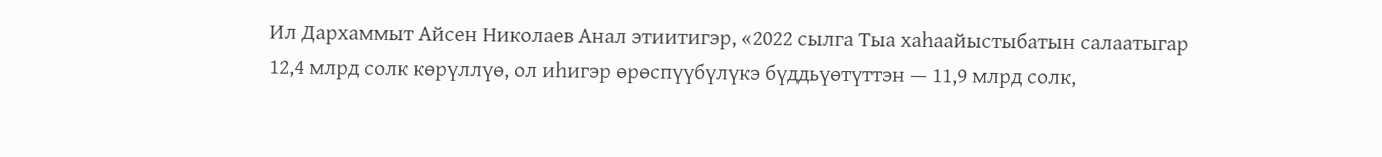Ил Дархаммыт Айсен Николаев Анал этиитигэр, «2022 сылга Тыа хаһаайыстыбатын салаатыгар 12,4 млрд солк көрүллүө, ол иһигэр өрөспүүбүлүкэ бүддьүөтүттэн — 11,9 млрд солк,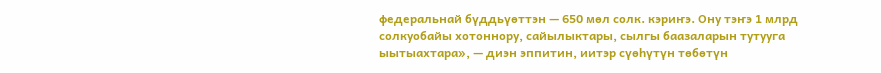федеральнай бүддьүөттэн — 650 мөл солк. кэриҥэ. Ону тэҥэ 1 млрд солкуобайы хотоннору, сайылыктары, сылгы баазаларын тутууга ыытыахтара», — диэн эппитин, иитэр сүөһүтүн төбөтүн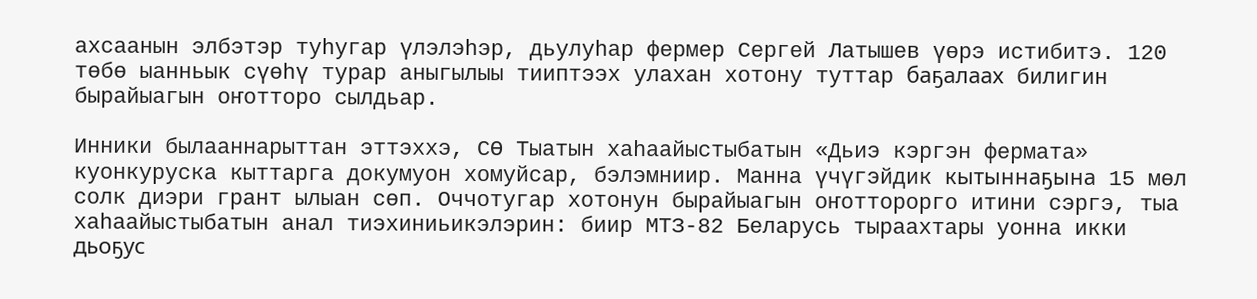ахсаанын элбэтэр туһугар үлэлэһэр, дьулуһар фермер Сергей Латышев үөрэ истибитэ. 120 төбө ыанньык сүөһү турар аныгылыы тииптээх улахан хотону туттар баҕалаах билигин бырайыагын оҥотторо сылдьар.

Инники былааннарыттан эттэххэ, СӨ Тыатын хаһаайыстыбатын «Дьиэ кэргэн фермата» куонкуруска кыттарга докумуон хомуйсар, бэлэмниир. Манна үчүгэйдик кытыннаҕына 15 мөл солк диэри грант ылыан сөп. Оччотугар хотонун бырайыагын оҥотторорго итини сэргэ, тыа хаһаайыстыбатын анал тиэхиниьикэлэрин: биир МТЗ-82 Беларусь тыраахтары уонна икки дьоҕус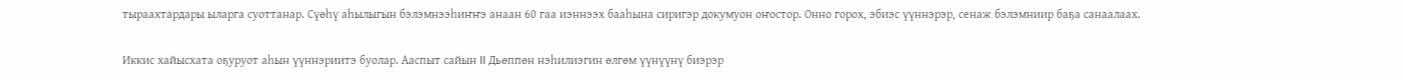тыраахтардары ыларга суоттанар. Сүөһү аһылыгын бэлэмнээһиҥҥэ анаан 60 гаа иэннээх бааһына сиригэр докумуон оҥостор. Онно горох, эбиэс үүннэрэр, сенаж бэлэмниир баҕа санаалаах.

Иккис хайысхата оҕуруот аһын үүннэриитэ буолар. Ааспыт сайын II Дьөппөн нэһилиэгин өлгөм үүнүүнү биэрэр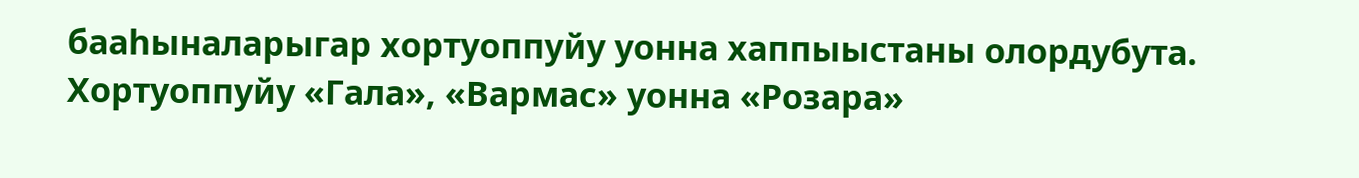бааһыналарыгар хортуоппуйу уонна хаппыыстаны олордубута. Хортуоппуйу «Гала», «Вармас» уонна «Розара»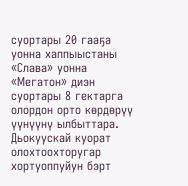суортары 20 гааҕа уонна хаппыыстаны «Слава» уонна «Мегатон» диэн суортары 8 гектарга олордон орто көрдөрүү үүнүүнү ылбыттара. Дьокуускай куорат олохтоохторугар хортуоппуйун бэрт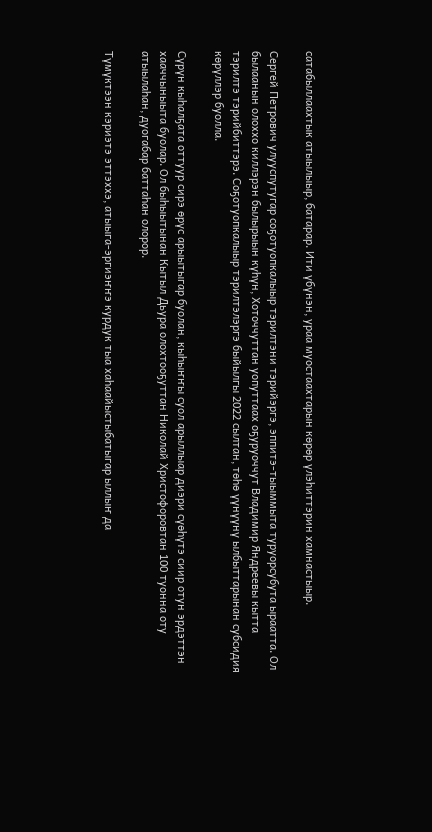сатабыллаахтык атыылыыр, батарар. Ити үбүнэн, ураа муостаахтарын көрөр үлэһиттэрин хамнастыыр.

Сергей Петрович улууспутугар соҕотуопкалыыр тэрилтэни тэрийэргэ, эппитэ-тыыммыта туруорсубута ыраатта. Ол былаанын олоххо киллэрэн былырыын күһүн, Хоточчуттан уопуттаах оҕуруоччут Владимир Яндреевы кытта тэрилтэ тэрийбиттэрэ. Соҕотуопкалыыр тэрилтэлэргэ быйылгы 2022 сылтан, төһө үүнүүнү ылбыттарынан субсидия көрүллэр буолла.

Сүрүн кыһалҕата оттуур сирэ өрүс арыытыгар буолан, кыһыҥҥы суол арыллыар диэри сүөһүтэ сиир отун эрдэттэн хааччыныыта буолар. Ол быһыытынан Кытыл Дьура олохтооҕуттан Николай Христофоровтан 100 туонна оту атыылаһан, дуогабар баттаһан олорор.

Түмүктээн кэриэтэ эттэххэ, атыыга-эргиэҥҥэ курдук тыа хаһаайыстыбатыгар ыллыҥ да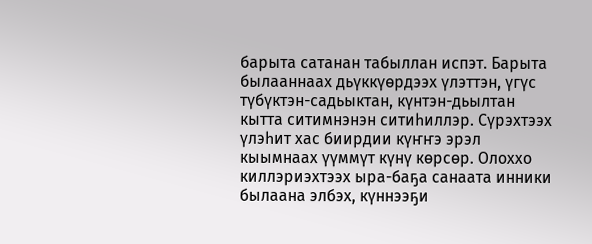барыта сатанан табыллан испэт. Барыта былааннаах дьүккүөрдээх үлэттэн, үгүс түбүктэн-садьыктан, күнтэн-дьылтан кытта ситимнэнэн ситиһиллэр. Сүрэхтээх үлэһит хас биирдии күҥҥэ эрэл кыымнаах үүммүт күнү көрсөр. Олоххо киллэриэхтээх ыра-баҕа санаата инники былаана элбэх, күннээҕи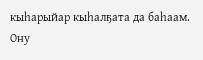кыһарыйар кыһалҕата да баһаам. Ону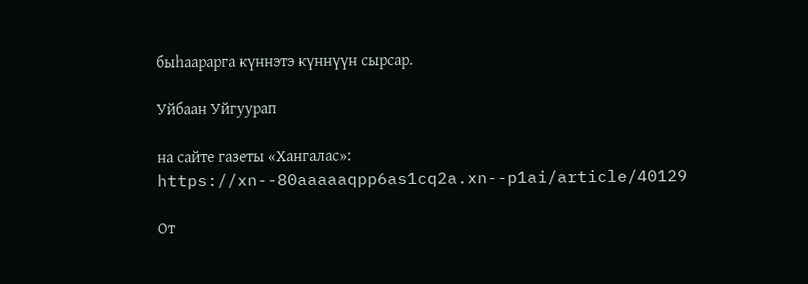быһаарарга күннэтэ күннүүн сырсар.

Уйбаан Уйгуурап

на сайте газеты «Хангалас»: https://xn--80aaaaaqpp6as1cq2a.xn--p1ai/article/40129

От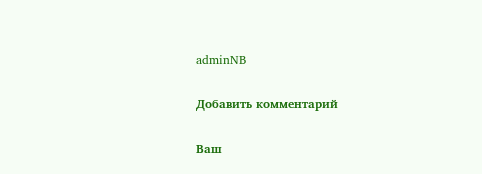adminNB

Добавить комментарий

Ваш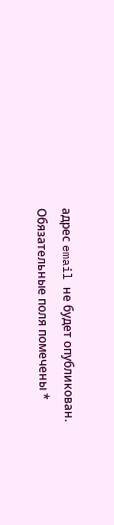адрес email не будет опубликован. Обязательные поля помечены *